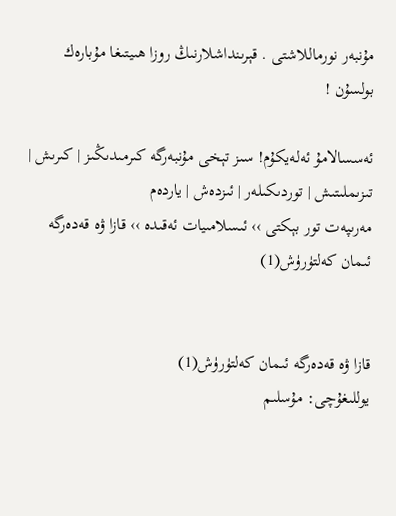مۇنبەر نورماللاشتى . قېرىنداشلارنىڭ روزا ھىيتىغا مۇبارەك بولسۇن !

ئەسسالامۇ ئەلەيكۇم! سىز تېخى مۇنبەرگە كىرمىدىڭىز | كىرىش | تىزىملىتىش | توردىكىلەر | ئىزدەش | ياردەم
مەرىپەت تور بېكتى ›› ئىسلامىيات ئەقىدە ›› قازا ۋە قەدەرگە ئىمان كەلتۈرۈش(1)


قازا ۋە قەدەرگە ئىمان كەلتۈرۈش(1)
يوللىغۇچى: مۇسلىم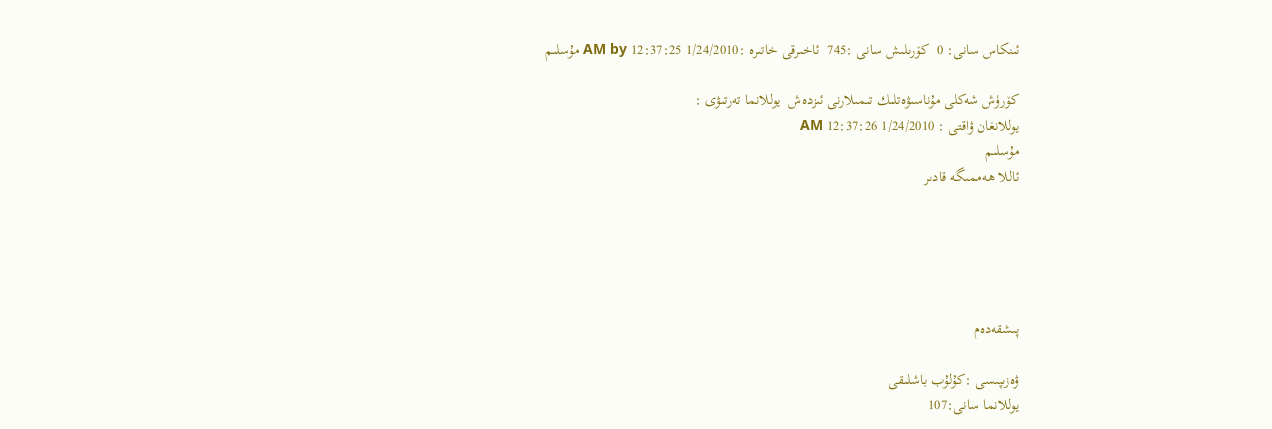ئىنكاس سانى: 0  كۆرىلىش سانى :745  ئاخىرقى خاتىرە :1/24/2010 12:37:25 AM by مۇسلىم

كۆرۈش شەكلى مۇناسىۋەتلىك تىمىلارنى ئىزدەش  يوللانما تەرتىۋى :
يوللانغان ۋاقتى : 1/24/2010 12:37:26 AM
مۇسلىم
ئاللا ھەممىگە قادىر





پىشقەدەم

ۋەزىپىسى :كۇلۇب باشلىقى
يوللانما سانى:107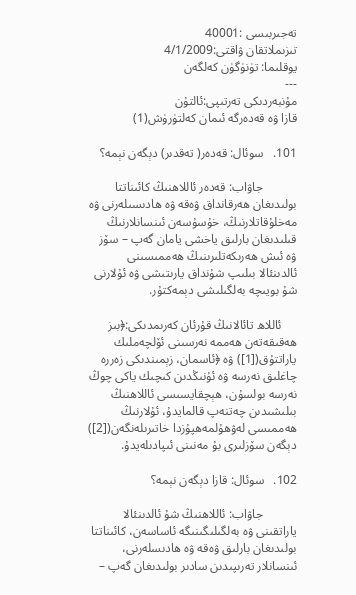تەجىربىسى :40001
تىزىملاتقان ۋاقتى:4/1/2009
يوقلىما: تۈنۈگۈن كەلگەن
---
مۇنبەردىكى تەرتىپى:ئالتۇن
قازا ۋە قەدەرگە ئىمان كەلتۈرۈش(1)

101.   سوئال: قەدەر( تەقدىر) دېگەن نېمە؟

           جاۋاب: قەدەر ئاللاھنىڭ كائىناتتا بولىدىغان ھەرقانداق ۋەقە ۋە ھادىسىلەرنى ۋە مەخلۇقاتلارنىڭ، خۇسۇسەن ئىنسانلارنىڭ قىلىدىغان بارلىق ياخشى يامان گەپ – سۆز ۋە ئىش ھەرىكەتلىرىنىڭ ھەممىسىنى ئالدىنئالا بىلىپ شۇنداق يارىتىشى ۋە ئۇلارنى شۇ بويىچە بەلگىلىشى دېمەكتۇر.

     ئاللاھ تائالانىڭ قۇرئان كەرىمدىكى:﴿بىز ھەقىقەتەن ھەممە نەرسىنى ئۆلچەملىك ياراتتۇق([1]) ۋە ﴿ئاسمان، زېمىندىكى زەررە چاغلىق نەرسە ۋە ئۇنىڭدىن كىچىك ياكى چوڭ نەرسە بولسۇن، ھېچقايسىسى ئاللاھنىڭ بىلىشىدىن چەتنەپ قالمايدۇ، ئۇلارنىڭ ھەممىسى لەۋھۇلمەھپۇزدا خاتىرىلەنگەن([2]) دېگەن سۆزلىرى بۇ مەنىنى ئىپادىلەيدۇ.

102.   سوئال: قازا دېگەن نېمە؟

           جاۋاب: ئاللاھنىڭ شۇ ئالدىنئالا ياراتقىنى ۋە بەلگىلىگىنىگە ئاساسەن، كائىناتتا بولىدىغان بارلىق ۋەقە ۋە ھادىسلەرنى، ئىنسانلار تەرىپىدىن سادىر بولىدىغان گەپ –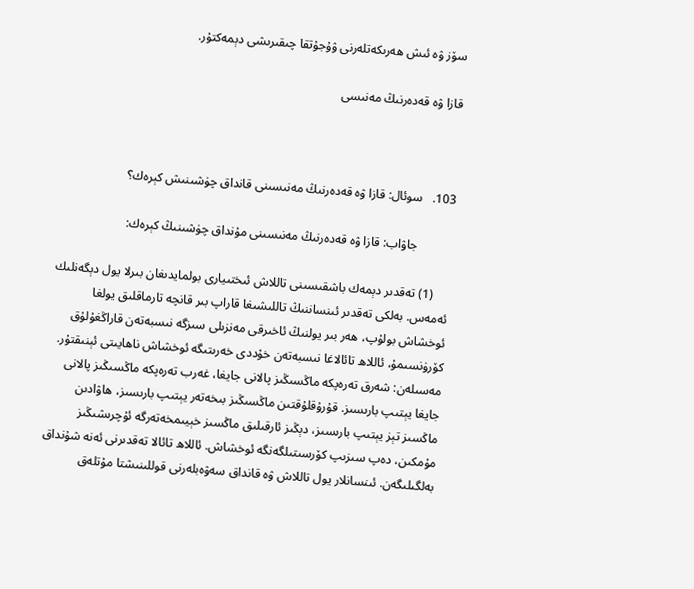سۆز ۋە ئىش ھەرىكەتلەرنى ۋۇجۇتقا چىقىرىشى دېمەكتۇر.

قازا ۋە قەدەرنىڭ مەنىسى



103.   سوئال: قازا ۋە قەدەرنىڭ مەنىسىنى قانداق چۈشىنىش كېرەك؟

           جاۋاب: قازا ۋە قەدەرنىڭ مەنىسىنى مۇنداق چۈشىنىڭ كېرەك:

     (1) تەقدىر دېمەك باشقىسىنى تاللاش ئىختىيارى بولمايدىغان بىرلا يول دېگەنلىك ئەمەس. بەلكى تەقدىر ئىنساننىڭ تاللىشىغا قاراپ بىر قانچە تارماقلىق يولغا ئوخشاش بولۇپ، ھەر بىر يولنىڭ ئاخىرقى مەنزىلى سىزگە نىسبەتەن قاراڭغۇلۇق كۆرۈنسىمۇ، ئاللاھ تائالاغا نىسبەتەن خۇددى خەرىتىگە ئوخشاش ناھايىتى ئېنىقتۇر. مەسىلەن: شەرق تەرەپكە ماڭسىڭىز پالانى جايغا، غەرب تەرەپكە ماڭسىڭىز پالانى جايغا يېتىپ بارىسىز. قۇرۇقلۇقتىن ماڭسىڭىز بىخەتەر يېتىپ بارىسىز، ھاۋادىن ماڭسىز تېز يېتىپ بارىسىز، دېڭىز ئارقىلىق ماڭسىز خېيىمخەتەرگە ئۇچرىشىڭىز مۇمكىن، دەپ سىزىپ كۆرسىتىلگەنگە ئوخشاش. ئاللاھ تائالا تەقدىرنى ئەنە شۇنداق بەلگىلىگەن. ئىنسانلار يول تاللاش ۋە قانداق سەۋەبلەرنى قوللىنىشتا مۇتلەق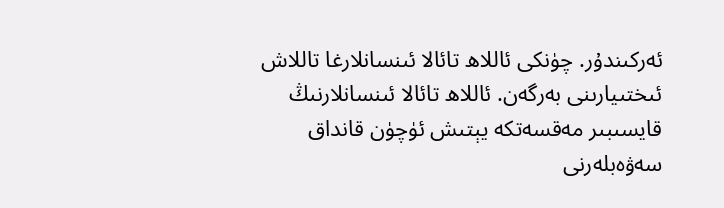ئەركىندۇر. چۈنكى ئاللاھ تائالا ئىنسانلارغا تاللاش ئىختىيارىنى بەرگەن. ئاللاھ تائالا ئىنسانلارنىڭ قايسىبىر مەقسەتكە يېتىش ئۈچۈن قانداق سەۋەبلەرنى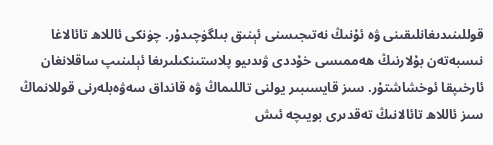قوللىنىدىغانلىقىنى ۋە ئۇنىڭ نەتىجىسنى ئېنىق بىلگۈچىدۇر. چۈنكى ئاللاھ تائالاغا نىسبەتەن بۇلارنىڭ ھەممىسى خۇددى ۋىدىيو پلاستىنكىلىرىغا ئېلىنىپ ساقلانغان ئارخىپقا ئوخشاشتۇر. سىز قايسىبىر يولنى تاللىماڭ ۋە قانداق سەۋەبلەرنى قوللانماڭ سىز ئاللاھ تائالانىڭ تەقدىرى بويىچە ئىش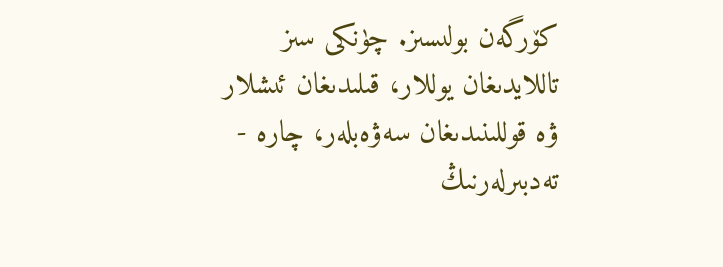كۆرگەن بولىسىز. چۈنكى سىز تاللايدىغان يوللار، قىلىدىغان ئىشلار ۋە قوللىنىدىغان سەۋەبلەر، چارە - تەدبىرلەرنىڭ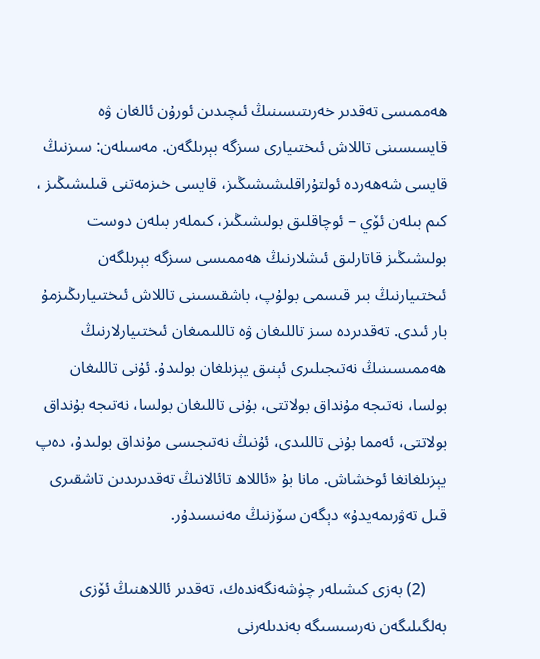ھەممىسى تەقدىر خەرىتىسىنىڭ ئىچىدىن ئورۇن ئالغان ۋە قايسىسىنى تاللاش ئىختىيارى سىزگە بېرىلگەن. مەسىلەن: سىزنىڭ قايسى شەھەردە ئولتۇراقلىشىشىڭىز، قايسى خىزمەتنى قىلىشىڭىز ، كىم بىلەن ئۆي – ئوچاقلىق بولىشىڭىز، كىملەر بىلەن دوست بولىشىڭىز قاتارلىق ئىشلارنىڭ ھەممىسى سىزگە بېرىلگەن ئىختىيارنىڭ بىر قىسمى بولۇپ، باشقىسىنى تاللاش ئىختىيارىڭىزمۇ بار ئىدى. تەقدىردە سىز تاللىغان ۋە تاللىمىغان ئىختىيارلارنىڭ ھەممىسىنىڭ نەتىجىلىرى ئېنىق يېزىلغان بولىدۇ. ئۇنى تاللىغان بولسا، نەتىجە مۇنداق بولاتتى، بۇنى تاللىغان بولسا، نەتىجە بۇنداق بولاتتى، ئەمما بۇنى تاللىدى، ئۇنىڭ نەتىجىسى مۇنداق بولىدۇ، دەپ يېزىلغانغا ئوخشاش. مانا بۇ «ئاللاھ تائالانىڭ تەقدىرىدىن تاشقىرى قىل تەۋرىمەيدۇ» دېگەن سۆزنىڭ مەنىسىدۇر.

     (2) بەزى كىشىلەر چۈشەنگەندەك، تەقدىر ئاللاھنىڭ ئۆزى بەلگىلىگەن نەرسىسىگە بەندىلەرنى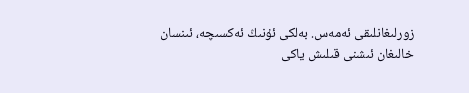زورلىغانلىقى ئەمەس. بەلكى ئۇنىڭ ئەكسىچە، ئىنسان خالىغان ئىشنى قىلىش ياكى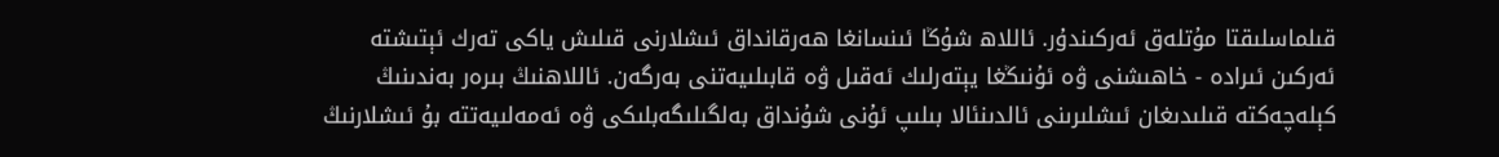قىلماسلىقتا مۇتلەق ئەركىندۇر. ئاللاھ شۇڭا ئىنسانغا ھەرقانداق ئىشلارنى قىلىش ياكى تەرك ئېتىشتە ئەركىن ئىرادە - خاھىشنى ۋە ئۇنىڭغا يېتەرلىك ئەقىل ۋە قابىلىيەتنى بەرگەن. ئاللاھنىڭ بىرەر بەندىنىڭ كېلەچەكتە قىلىدىغان ئىشلىرىنى ئالدىنئالا بىلىپ ئۇنى شۇنداق بەلگىلىگەبلىكى ۋە ئەمەلىيەتتە بۇ ئىشلارنىڭ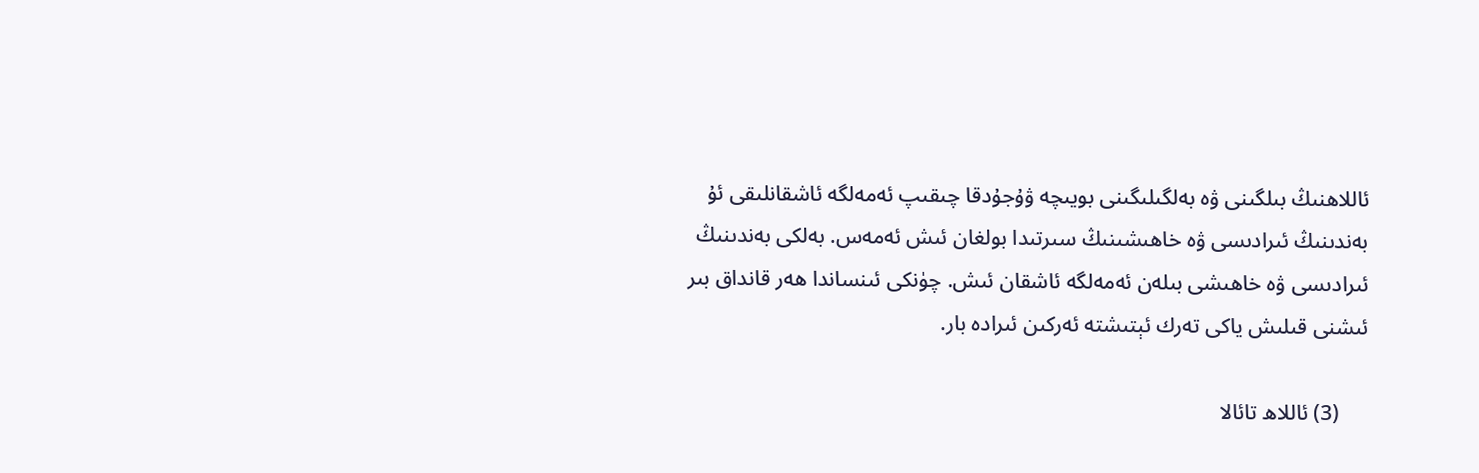ئاللاھنىڭ بىلگىنى ۋە بەلگىلىگىنى بويىچە ۋۇجۇدقا چىقىپ ئەمەلگە ئاشقانلىقى ئۇ بەندىنىڭ ئىرادىسى ۋە خاھىشىنىڭ سىرتىدا بولغان ئىش ئەمەس. بەلكى بەندىنىڭ ئىرادىسى ۋە خاھىشى بىلەن ئەمەلگە ئاشقان ئىش. چۈنكى ئىنساندا ھەر قانداق بىر ئىشنى قىلىش ياكى تەرك ئېتىشتە ئەركىن ئىرادە بار.

     (3) ئاللاھ تائالا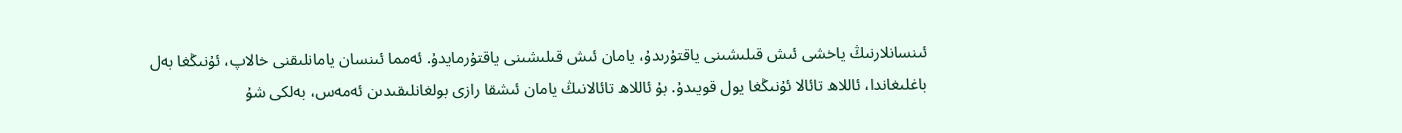ئىنسانلارنىڭ ياخشى ئىش قىلىشىنى ياقتۇرىدۇ، يامان ئىش قىلىشىنى ياقتۇرمايدۇ. ئەمما ئىنسان يامانلىقنى خالاپ، ئۇنىڭغا بەل باغلىغاندا، ئاللاھ تائالا ئۇنىڭغا يول قويىدۇ. بۇ ئاللاھ تائالانىڭ يامان ئىشقا رازى بولغانلىقىدىن ئەمەس، بەلكى شۇ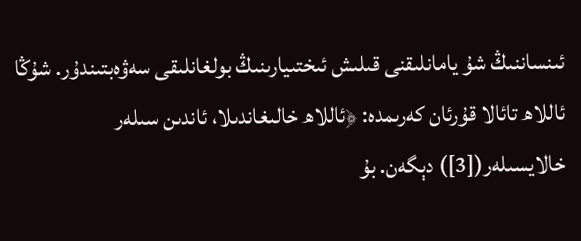ئىنساننىڭ شۇ يامانلىقنى قىلىش ئىختىيارىنىڭ بولغانلىقى سەۋەبتىندۇر. شۇڭا ئاللاھ تائالا قۇرئان كەرىمدە: ﴿ئاللاھ خالىغاندىلا، ئاندىن سىلەر خالايسىلەر([3]) دېگەن. بۇ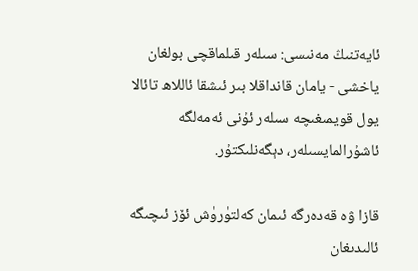ئايەتنىڭ مەنىسى: سىلەر قىلماقچى بولغان ياخشى - يامان قانداقلا بىر ئىشقا ئاللاھ تائالا يول قويمىغىچە سىلەر ئۇنى ئەمەلگە ئاشۇرالمايسىلەر، دېگەنلىكتۇر.

قازا ۋە قەدەرگە ئىمان كەلتۈرۈش ئۆز ئىچىگە ئالىدىغان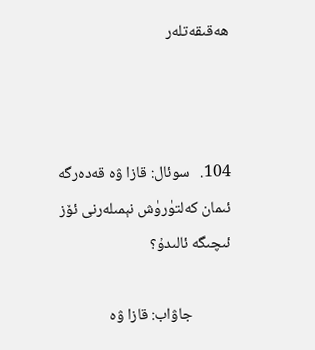ھەقىقەتلەر



104.   سوئال: قازا ۋە قەدەرگە ئىمان كەلتۈرۈش نېمىلەرنى ئۆز ئىچىگە ئالىدۇ؟

           جاۋاب: قازا ۋە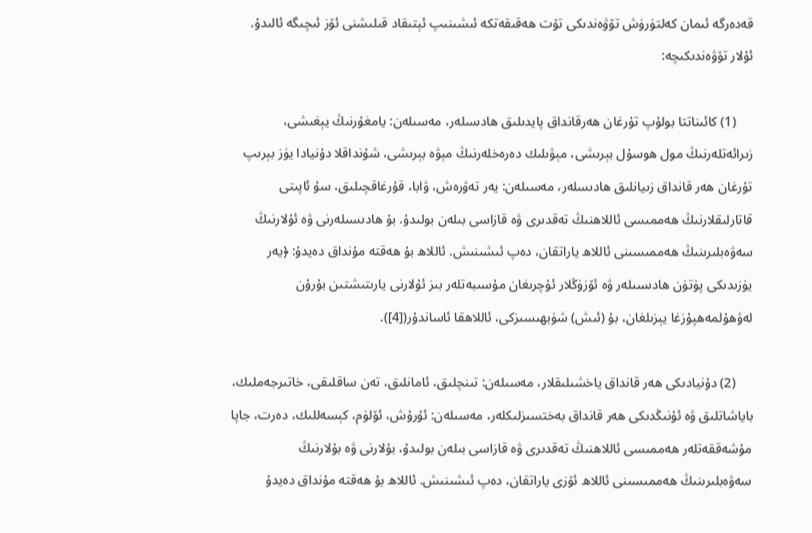قەدەرگە ئىمان كەلتۈرۈش تۆۋەندىكى تۆت ھەقىقەتكە ئىشىنىپ ئېتىقاد قىلىشنى ئۆز ئىچىگە ئالىدۇ. ئۇلار تۆۋەندىكىچە:

     (1) كائىناتتا بولۇپ تۇرغان ھەرقانداق پايدىلىق ھادىسلەر، مەسىلەن: يامغۇرنىڭ يېغىشى، زىرائەتلەرنىڭ مول ھوسۇل بېرىشى، مېۋىلىك دەرەخلەرنىڭ مېۋە بېرىشى، شۇنداقلا دۇنيادا يۈز بېرىپ تۇرغان ھەر قانداق زىيانلىق ھادىسلەر، مەسىلەن: يەر تەۋرەش، ۋابا، قۇرغاقچىلىق، سۇ ئاپىتى قاتارلىقلارنىڭ ھەممىسى ئاللاھنىڭ تەقدىرى ۋە قازاسى بىلەن بولىدۇ. بۇ ھادىسىلەرنى ۋە ئۇلارنىڭ سەۋەبلىرىنىڭ ھەممىسىنى ئاللاھ ياراتقان، دەپ ئىشىنىش. ئاللاھ بۇ ھەقتە مۇنداق دەيدۇ: ﴿يەر يۈزىدىكى پۈتۈن ھادىسىلەر ۋە ئۆزۈڭلار ئۇچرىغان مۇسىبەتلەر بىز ئۇلارنى يارىتىشتىن بۇرۇن لەۋھۇلمەھپۇزغا يېزىلغان، بۇ (ئىش) شۈبھىسىزكى، ئاللاھقا ئاساندۇر([4]).

     (2) دۇنيادىكى ھەر قانداق ياخشىلىقلار، مەسىلەن: تىنچلىق، ئامانلىق، تەن ساقلىقى، خاتىرجەملىك، باياشاتلىق ۋە ئۇنىڭدىكى ھەر قانداق بەختسىزلىكلەر، مەسىلەن: ئۇرۇش، ئۆلۈم، كېسەللىك، دەرت، جاپا مۇشەققەتلەر ھەممىسى ئاللاھنىڭ تەقدىرى ۋە قازاسى بىلەن بولىدۇ، بۇلارنى ۋە بۇلارنىڭ سەۋەبلىرىنىڭ ھەممىسىنى ئاللاھ ئۆزى ياراتقان، دەپ ئىشىنىش. ئاللاھ بۇ ھەقتە مۇنداق دەيدۇ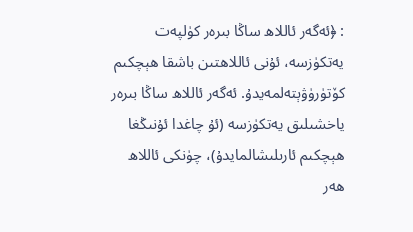: ﴿ئەگەر ئاللاھ ساڭا بىرەر كۈلپەت يەتكۈزسە، ئۇنى ئاللاھتىن باشقا ھېچكىم كۆتۈرۈۋېتەلمەيدۇ. ئەگەر ئاللاھ ساڭا بىرەر ياخشىلىق يەتكۈزسە (ئۇ چاغدا ئۇنىڭغا ھېچكىم ئارىلىشالمايدۇ)، چۈنكى ئاللاھ ھەر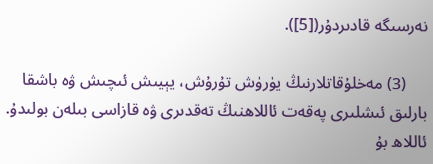نەرسىگە قادىردۇر([5]).

     (3) مەخلۇقاتلارنىڭ يۈرۈش تۇرۇش، يېيىش ئىچىش ۋە باشقا بارلىق ئىشلىرى پەقەت ئاللاھنىڭ تەقدىرى ۋە قازاسى بىلەن بولىدۇ. ئاللاھ بۇ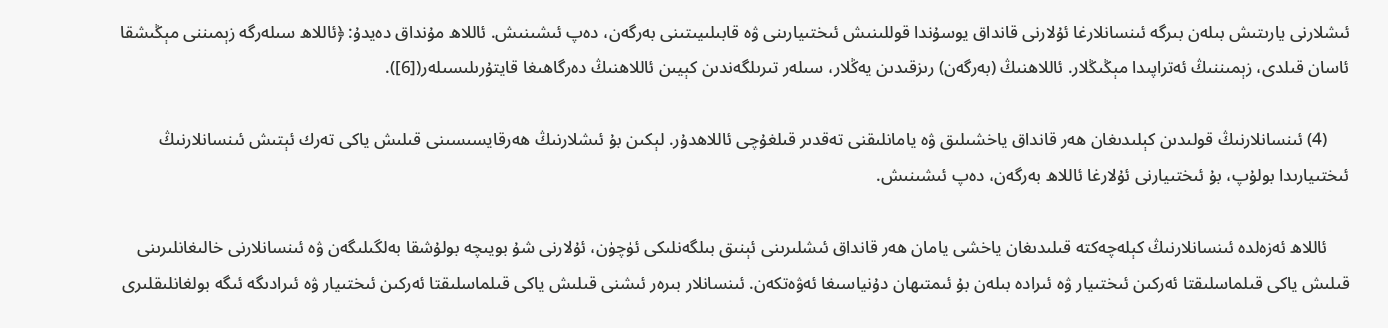ئىشلارنى يارىتىش بىلەن بىرگە ئىنسانلارغا ئۇلارنى قانداق يوسۇندا قوللىنىش ئىختىيارىنى ۋە قابىلىيىتىنى بەرگەن، دەپ ئىشىنىش. ئاللاھ مۇنداق دەيدۇ: ﴿ئاللاھ سىلەرگە زېمىننى مېڭىشقا ئاسان قىلدى، زېمىننىڭ ئەتراپىدا مېڭىڭلار. ئاللاھنىڭ (بەرگەن) رىزقىدىن يەڭلار، سىلەر تىرىلگەندىن كېيىن ئاللاھنىڭ دەرگاھىغا قايتۇرىلىسىلەر([6]).

     (4) ئىنسانلارنىڭ قولىدىن كېلىدىغان ھەر قانداق ياخشىلىق ۋە يامانلىقنى تەقدىر قىلغۇچى ئاللاھدۇر. لېكىن بۇ ئىشلارنىڭ ھەرقايسىسىنى قىلىش ياكى تەرك ئېتىش ئىنسانلارنىڭ ئىختىيارىدا بولۇپ، بۇ ئىختىيارنى ئۇلارغا ئاللاھ بەرگەن، دەپ ئىشىنىش.

     ئاللاھ ئەزەلدە ئىنسانلارنىڭ كېلەچەكتە قىلىدىغان ياخشى يامان ھەر قانداق ئىشلىرىنى ئېنىق بىلگەنلىكى ئۈچۈن، ئۇلارنى شۇ بويىچە بولۇشقا بەلگىلىگەن ۋە ئىنسانلارنى خالىغانلىرىنى قىلىش ياكى قىلماسلىقتا ئەركىن ئىختىيار ۋە ئىرادە بىلەن بۇ ئىمتىھان دۇنياسىغا ئەۋەتكەن. ئىنسانلار بىرەر ئىشنى قىلىش ياكى قىلماسلىقتا ئەركىن ئىختىيار ۋە ئىرادىگە ئىگە بولغانلىقلىرى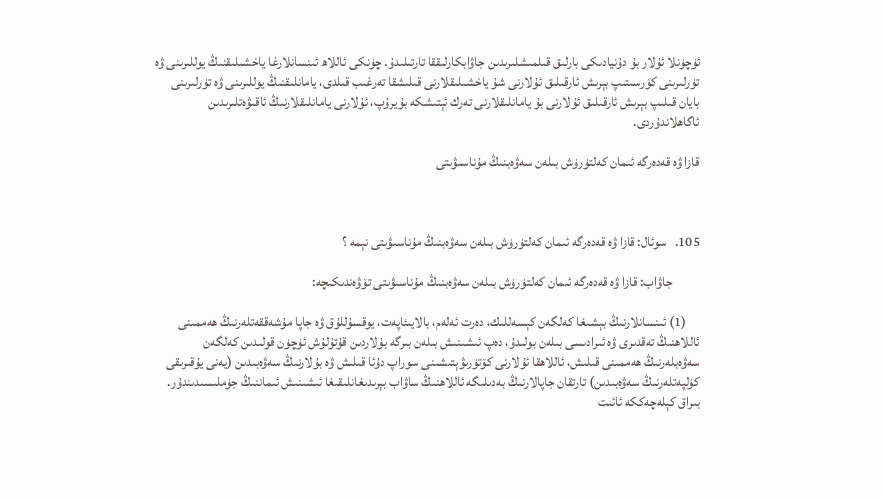ئۈچۈنلا ئۇلار بۇ دۇنيادىكى بارلىق قىلمىشلىرىدىن جاۋابكارلىققا تارتىلىدۇ. چۈنكى ئاللاھ ئىنسانلارغا ياخشىلىقنىڭ يوللىرىنى ۋە تۈرلىرىنى كۆرسىتىپ بېرىش ئارقىلىق ئۇلارنى شۇ ياخشىلىقلارنى قىلىشقا تەرغىب قىلدى، يامانلىقنىڭ يوللىرىنى ۋە تۈرلىرىنى بايان قىلىپ بېرىش ئارقىلىق ئۇلارنى بۇ يامانلىقلارنى تەرك ئېتىشكە بۇيرۇپ، ئۇلارنى يامانلىقلارنىڭ ئاقىۋەتلىرىدىن ئاگاھلاندۇردى.

قازا ۋە قەدەرگە ئىمان كەلتۈرۈش بىلەن سەۋەبنىڭ مۇناسىۋىتى



105.   سوئال: قازا ۋە قەدەرگە ئىمان كەلتۈرۈش بىلەن سەۋەبنىڭ مۇناسىۋىتى نېمە ؟

          جاۋاب: قازا ۋە قەدەرگە ئىمان كەلتۈرۈش بىلەن سەۋەبنىڭ مۇناسىۋىتى تۆۋەندىكىچە:

     (1) ئىنسانلارنىڭ بېشىغا كەلگەن كېسەللىك، دەرت ئەلەم، بالايىئاپەت، يوقسۇللۇق ۋە جاپا مۇشەققەتلەرنىڭ ھەممىنى ئاللاھنىڭ تەقدىرى ۋە ئىرادىسى بىلەن بولىدۇ، دەپ ئىشىنىش بىلەن بىرگە بۇلاردىن قۇتۇلۇش ئۈچۈن قولىدىن كەلگەن سەۋەبلەرنىڭ ھەممىنى قىلىش، ئاللاھقا ئۇلارنى كۆتۈرىۋېتىشىنى سوراپ دۇئا قىلىش ۋە بۇلارنىڭ سەۋەبىدىن (يەنى يۇقىرىقى كۈلپەتلەرنىڭ سەۋەبىدىن) تارتقان جاپالارنىڭ بەدىلىگە ئاللاھنىڭ ساۋاب بېرىدىغانلىقىغا ئىشىنىش ئىماننىڭ جۈملىسىدىندۇر. بىراق كېلەچەككە ئائىت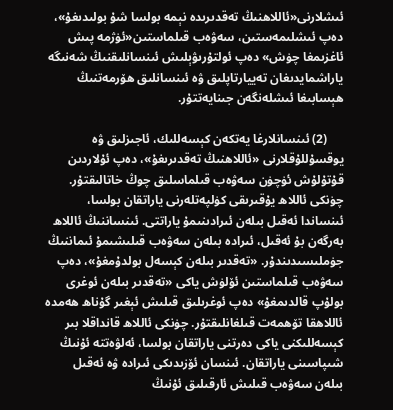ئىشلارنى«ئاللاھنىڭ تەقدىرىدە نېمە بولسا شۇ بولىدىغۇ»، دەپ ئىشلىمەستىن، سەۋەب قىلماستىن«ئۈژمە پىش ئاغزىمغا چۈش» دەپ ئولتۇرىۋېلىش ئىنسانلىقنىڭ شەنىگە ياراشمايدىغان تەييارتاپلىق ۋە ئىنسانلىق ھۆرمەتنىڭ ھېسابىغا ئىشلەنگەن جىنايەتتۇر.

     (2) ئىنسانلارغا يەتكەن كېسەللىك، ئاجىزلىق ۋە يوقسۇللۇقلارنى «ئاللاھنىڭ تەقدىرىغۇ»، دەپ ئۇلاردىن قۇتۇلۇش ئۈچۈن سەۋەب قىلماسلىق چوڭ خاتالىقتۇر. چۈنكى ئاللاھ يۇقىرىقى كۈلپەتلەرنى ياراتقان بولسا، ئىنساندا ئەقىل بىلەن ئىرادىنىمۇ ياراتتى. ئىنساننىڭ ئاللاھ بەرگەن بۇ ئەقىل، ئىرادە بىلەن سەۋەب قىلىشىمۇ ئىماننىڭ جۈملىسىدىندۇر. «تەقدىر بىلەن كېسەل بولدۇمغۇ»، دەپ سەۋەب قىلماستىن ئۆلۈش ياكى «تەقدىر بىلەن ئوغرى بولۇپ قالدىمغۇ» دەپ ئوغرىلىق قىلىش ئېغىر گۇناھ ھەمدە ئاللاھقا تۆھمەت قىلغانلىقتۇر. چۈنكى ئاللاھ قانداقلا بىر كېسەللىكنى ياكى دەرتنى ياراتقان بولسا، ئەلۋەتتە ئۇنىڭ شىپاسىنى ياراتقان. ئىنسان ئۆزىدىكى ئىرادە ۋە ئەقىل بىلەن سەۋەب قىلىش ئارقىلىق ئۇنىڭ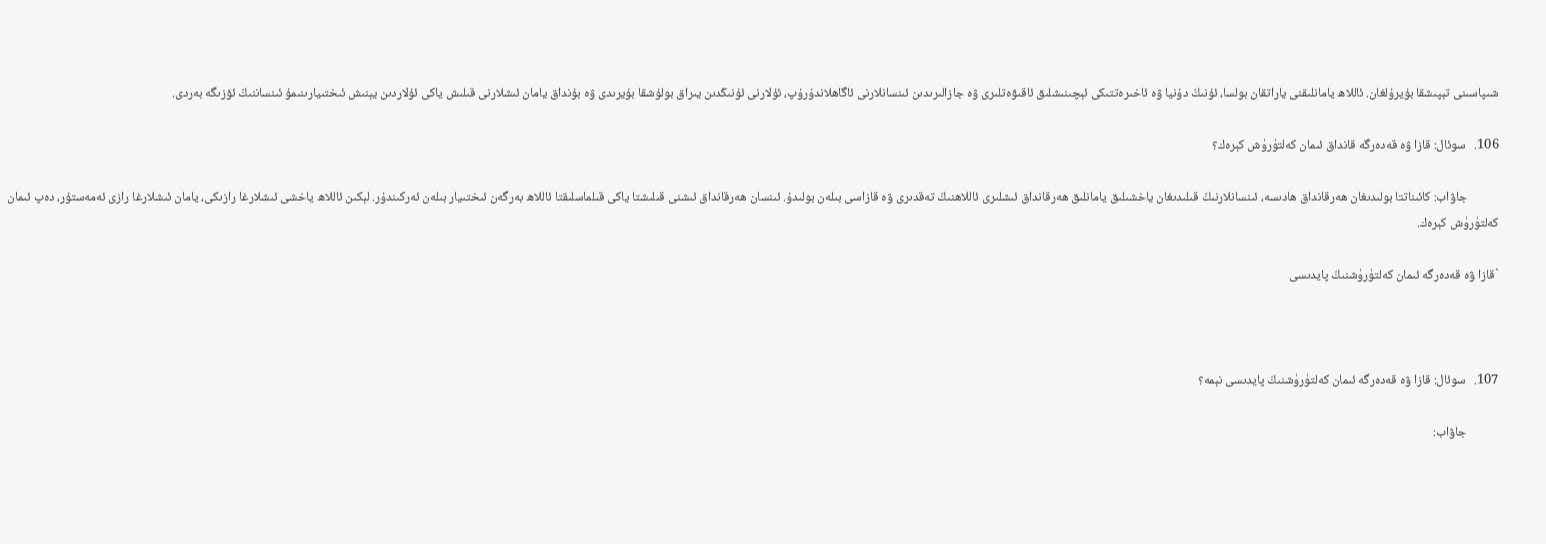شىپاسىنى تېپىشقا بۇيرۇلغان. ئاللاھ يامانلىقنى ياراتقان بولسا، ئۇنىڭ دۇنيا ۋە ئاخىرەتتىكى ئېچىنىشلىق ئاقىۋەتلىرى ۋە جازالىرىدىن ئىنسانلارنى ئاگاھلاندۇرۇپ، ئۇلارنى ئۇنىڭدىن يىراق بولۇشقا بۇيرىدى ۋە بۇنداق يامان ئىشلارنى قىلىش ياكى ئۇلاردىن يېنىش ئىختىيارىنىمۇ ئىنساننىڭ ئۆزىگە بەردى.

106.   سوئال: قازا ۋە قەدەرگە قانداق ئىمان كەلتۈرۈش كېرەك؟

           جاۋاب: كائىناتتا بولىدىغان ھەرقانداق ھادىسە، ئىنسانلارنىڭ قىلىدىغان ياخشىلىق يامانلىق ھەرقانداق ئىشلىرى ئاللاھنىڭ تەقدىرى ۋە قازاسى بىلەن بولىدۇ. ئىنسان ھەرقانداق ئىشنى قىلىشتا ياكى قىلماسلىقتا ئاللاھ بەرگەن ئىختىيار بىلەن ئەركىندۇر. لېكىن ئاللاھ ياخشى ئىشلارغا رازىكى، يامان ئىشلارغا رازى ئەمەستۇر، دەپ ئىمان كەلتۈرۈش كېرەك.

`قازا ۋە قەدەرگە ئىمان كەلتۈرۈشنىڭ پايدىسى



107.   سوئال: قازا ۋە قەدەرگە ئىمان كەلتۈرۈشنىڭ پايدىسى نېمە؟

           جاۋاب: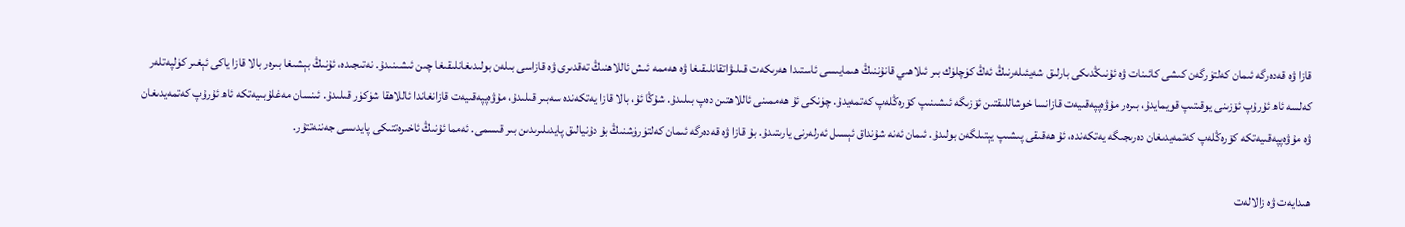قازا ۋە قەدەرگە ئىمان كەلتۈرگەن كىشى كائىنات ۋە ئۇنىڭدىكى بارلىق شەيئىلەرنىڭ ئەڭ كۈچلۈك بىر ئىلاھىي قانۇننىڭ ھىمايىسى ئاستىدا ھەرىكەت قىلىۋاتقانلىقىغا ۋە ھەممە ئىش ئاللاھنىڭ تەقدىرى ۋە قازاسى بىلەن بولىدىغانلىقىغا چىن ئىشىنىدۇ. نەتىجىدە، ئۇنىڭ بېشىغا بىرەر بالا قازا ياكى ئېغىر كۈلپەتلەر كەلسە ئاھ ئۇرۇپ ئۆزىنى يوقىتىپ قويمايدۇ، بىرەر مۇۋەپپەقىيەت قازانسا خوشاللىقتىن ئۆزىگە ئىشىنىپ كۆرەڭلەپ كەتمەيدۇ. چۈنكى ئۇ ھەممىنى ئاللاھتىن دەپ بىلىدۇ. شۇڭا ئۇ، بالا قازا يەتكەندە سەبىر قىلىدۇ، مۇۋەپپەقىيەت قازانغاندا ئاللاھقا شۈكۈر قىلىدۇ. ئىنسان مەغلۇبىيەتكە ئاھ ئۇرۇپ كەتمەيدىغان ۋە مۇۋەپپەقىيەتكە كۆرەڭلەپ كەتمەيدىغان دەرىجىگە يەتكەندە، ئۇ ھەقىقى پىشىپ يېتىلگەن بولىدۇ. ئىمان ئەنە شۇنداق ئېسىل ئەرلەرنى يارىتىدۇ. بۇ قازا ۋە قەدەرگە ئىمان كەلتۈرۈشنىڭ بۇ دۇنيالىق پايدىلىرىدىن بىر قىسمى. ئەمما ئۇنىڭ ئاخىرەتتىكى پايدىسى جەننەتتۇر.

ھىدايەت ۋە زالالەت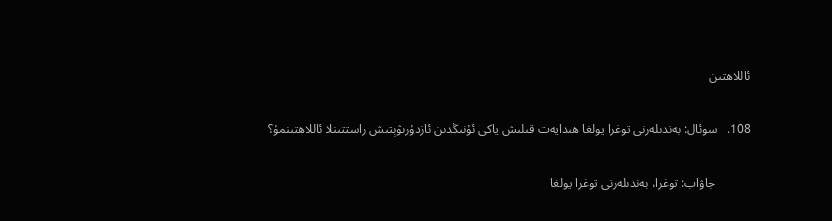ئاللاھتىن

108.   سوئال: بەندىلەرنى توغرا يولغا ھىدايەت قىلىش ياكى ئۇنىڭدىن ئازدۇرىۋېتىش راستتىنلا ئاللاھتىنمۇ؟

           جاۋاب: توغرا، بەندىلەرنى توغرا يولغا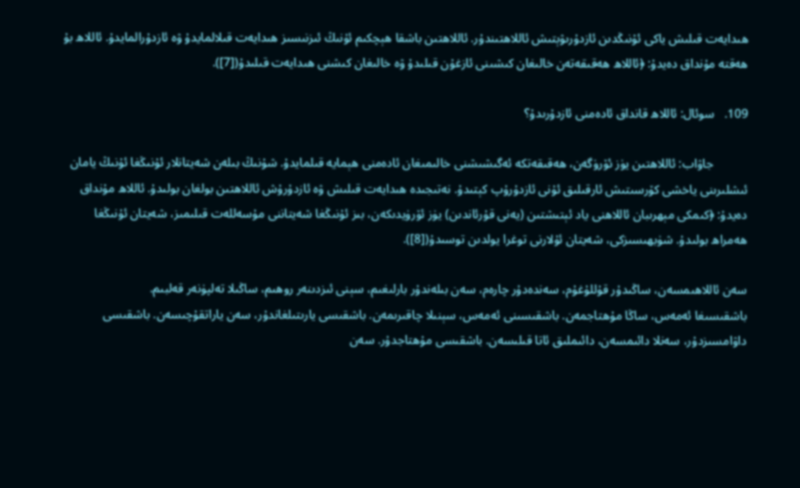ھىدايەت قىلىش ياكى ئۇنىڭدىن ئازدۇرىۋېتىش ئاللاھتىندۇر. ئاللاھتىن باشقا ھېچكىم ئۇنىڭ ئىزنىسىز ھىدايەت قىلالمايدۇ ۋە ئازدۇرالمايدۇ. ئاللاھ بۇ ھەقتە مۇنداق دەيدۇ: ﴿ئاللاھ ھەقىقەتەن خالىغان كىشىنى ئازغۇن قىلىدۇ ۋە خالىغان كىشنى ھىدايەت قىلىدۇ([7]).

109.   سوئال: ئاللاھ قانداق ئادەمنى ئازدۇرىدۇ؟

           جاۋاب: ئاللاھتىن يۈز ئۆرۈگەن، ھەقىقەتكە ئەگىشىشنى خالىمىغان ئادەمنى ھېمايە قىلمايدۇ. شۇنىڭ بىلەن شەيتانلار ئۇنىڭغا ئۇنىڭ يامان ئىشلىرىنى ياخشى كۆرسىتىش ئارقىلىق ئۇنى ئازدۇرۇپ كېتىدۇ. نەتىجىدە ھىدايەت قىلىش ۋە ئازدۇرۇش ئاللاھتىن بولغان بولىدۇ. ئاللاھ مۇنداق دەيدۇ: ﴿كىمكى مېھرىبان ئاللاھنى ياد ئېتىشتىن (يەنى قۇرئاندىن) يۈز ئۆرۈيدىكەن، بىز ئۇنىڭغا شەيتاننى مۇسەللەت قىلىمىز، شەيتان ئۇنىڭغا ھەمراھ بولىدۇ. شۈبھىسىزكى، شەيتان ئۇلارنى توغرا يولدىن توسىدۇ([8]).

سەن ئاللاھىمسەن، ساڭىدۇر قۇللۇغۇم، سەندەدۇر چارەم، سەن بىلەندۇر بارلىغىم، سېنى ئىزدىنەر روھىم، ساڭىلا تەلپۈنەر قەلبىم.
باشقىسىغا ئەمەس، ساڭا مۇھتاجمەن. باشقىسىنى ئەمەس، سېنىلا چاقىرىمەن. باشقىسى يارىتىلغاندۇر، سەن ياراتقۇچىسەن. باشقىسى داۋامسىزدۇر، سەنلا دائىمسەن، دائىملىق ئاتا قىلىسەن. باشقىسى مۇھتاجدۇر. سەن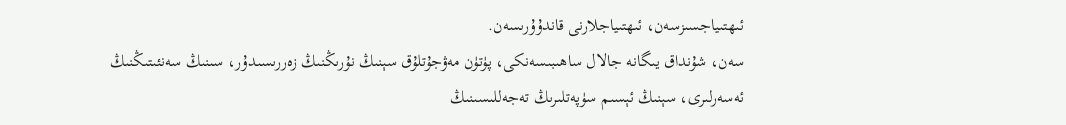ئىھتىياجسىزسەن، ئىھتىياجلارنى قاندۇۇرىسەن.
سەن، شۇنداق يىگانە جالال ساھىبىسەنكى، پۈتۈن مەۋجۇتلۇق سېنىڭ نۇرىڭنىڭ زەررىسىدۇر، سىنىڭ سەنئىتىڭنىڭ ئەسەرلىرى، سېنىڭ ئېسىم سۈپەتلىرىڭ تەجەللىسىنىڭ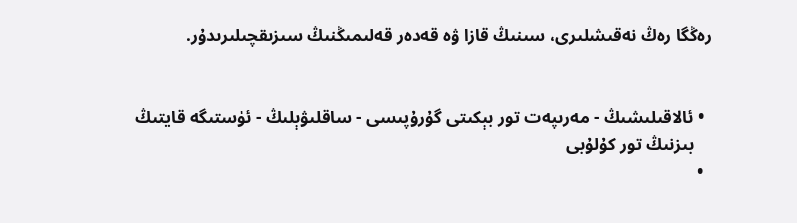رەڭگا رەڭ نەقىشلىرى، سىنىڭ قازا ۋە قەدەر قەلىمىڭنىڭ سىزىقچىلىرىدۇر.


  • ئالاقىلىشىڭ - مەرىپەت تور بېكىتى گۇرۇپىسى - ساقلىۋېلىڭ - ئۈستىگە قايتىڭ
    بىزنىڭ تور كۇلۇبى
  •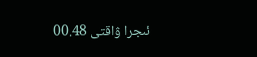ئىجرا ۋاقتى 00.48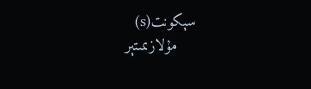سېكونت(s)
    مۇلازىمىتېر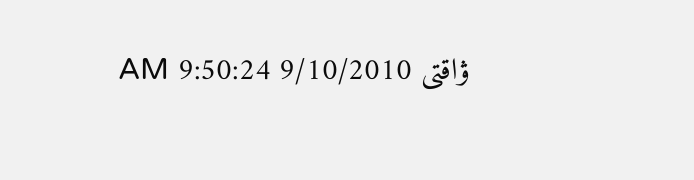ۋاقتى 9/10/2010 9:50:24 AM